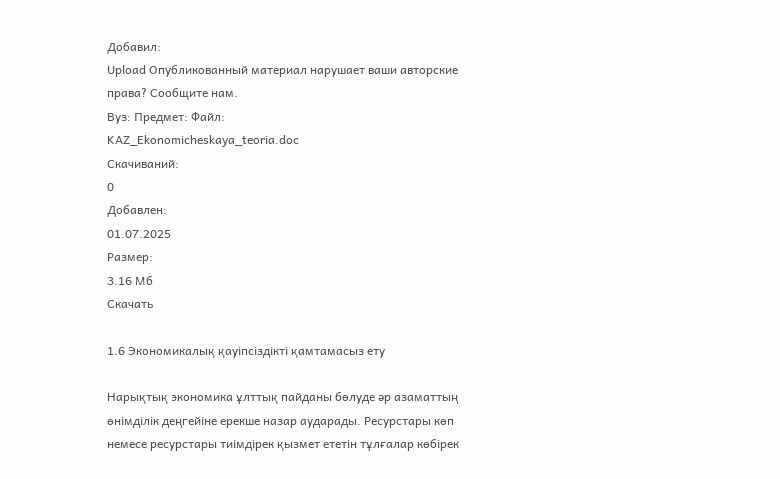Добавил:
Upload Опубликованный материал нарушает ваши авторские права? Сообщите нам.
Вуз: Предмет: Файл:
KAZ_Ekonomicheskaya_teoria.doc
Скачиваний:
0
Добавлен:
01.07.2025
Размер:
3.16 Mб
Скачать

1.6 Экономикалық қауіпсіздікті қамтамасыз ету

Нарықтық экономика ұлттық пайданы бөлуде әр азаматтың өнімділік деңгейіне ерекше назар аударады. Ресурстары көп немесе ресурстары тиімдірек қызмет ететін тұлғалар көбірек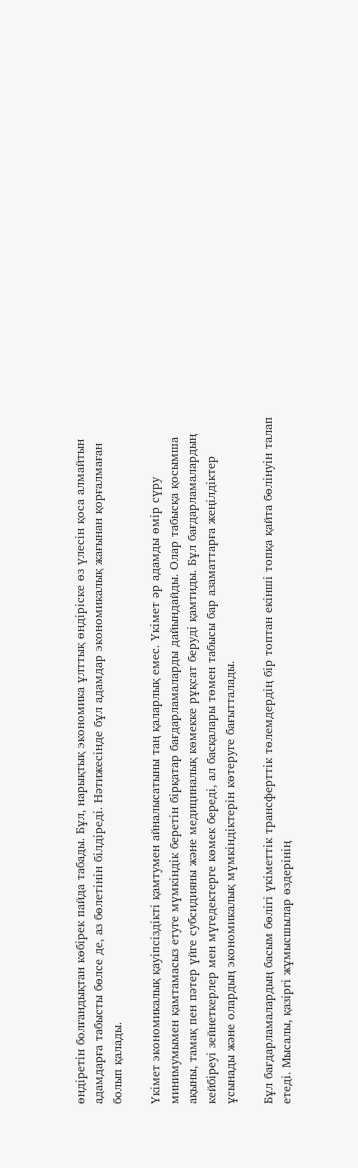өндіретін болғандықтан көбірек пайда табады. Бұл, нарықтық экономика ұлттық өндіріске өз үлесін қоса алмайтын адамдарға табысты бөлсе де, аз бөлетінін білдіреді. Нәтижесінде бұл адамдар экономикалық жағынан қорғалмаған болып қалады.

Үкімет экономикалық қауіпсіздікті қамтумен айналысатыны таң қаларлық емес. Үкімет әр адамды өмір сүру минимумымен қамтамасыз етуге мүмкіндік беретін бірқатар бағдарламаларды дайындайды. Олар табысқа қосымша ақыны, тамақ пен пәтер үйге субсидияны және медициналық көмекке рұқсат беруді қамтиды. Бұл бағдарламалардың кейбіреуі зейнеткерлер мен мүгедектерге көмек береді, ал басқалары төмен табысы бар азаматтарға жеңілдіктер ұсынады және олардың экономикалық мүмкіндіктерін көтеруге бағытталады.

Бұл бағдарламалардың басым бөлігі үкіметтік трансферттік төлемдердің бір топтан екінші топқа қайта бөлінуін талап етеді. Мысалы, қазіргі жұмысшылар өздерінің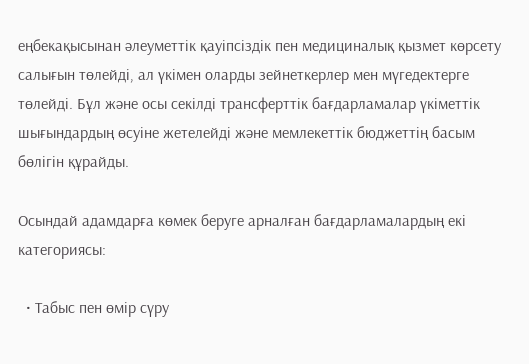еңбекақысынан әлеуметтік қауіпсіздік пен медициналық қызмет көрсету салығын төлейді, ал үкімен оларды зейнеткерлер мен мүгедектерге төлейді. Бұл және осы секілді трансферттік бағдарламалар үкіметтік шығындардың өсуіне жетелейді және мемлекеттік бюджеттің басым бөлігін құрайды.

Осындай адамдарға көмек беруге арналған бағдарламалардың екі категориясы:

  • Табыс пен өмір сүру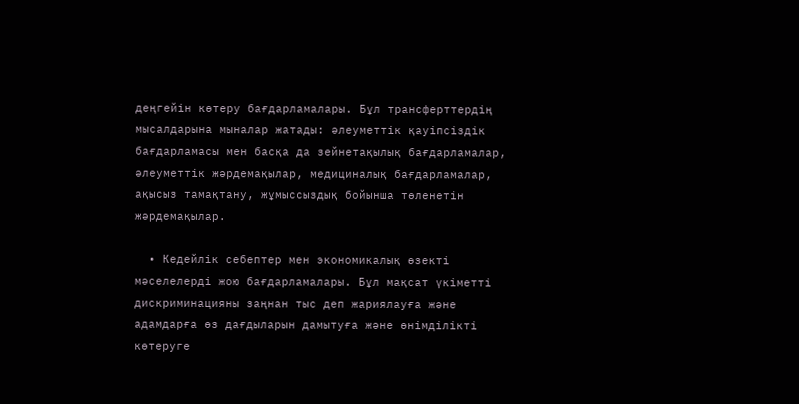деңгейін көтеру бағдарламалары. Бұл трансферттердің мысалдарына мыналар жатады: әлеуметтік қауіпсіздік бағдарламасы мен басқа да зейнетақылық бағдарламалар, әлеуметтік жәрдемақылар, медициналық бағдарламалар, ақысыз тамақтану, жұмыссыздық бойынша төленетін жәрдемақылар.

  • Кедейлік себептер мен экономикалық өзекті мәселелерді жою бағдарламалары. Бұл мақсат үкіметті дискриминацияны заңнан тыс деп жариялауға және адамдарға өз дағдыларын дамытуға және өнімділікті көтеруге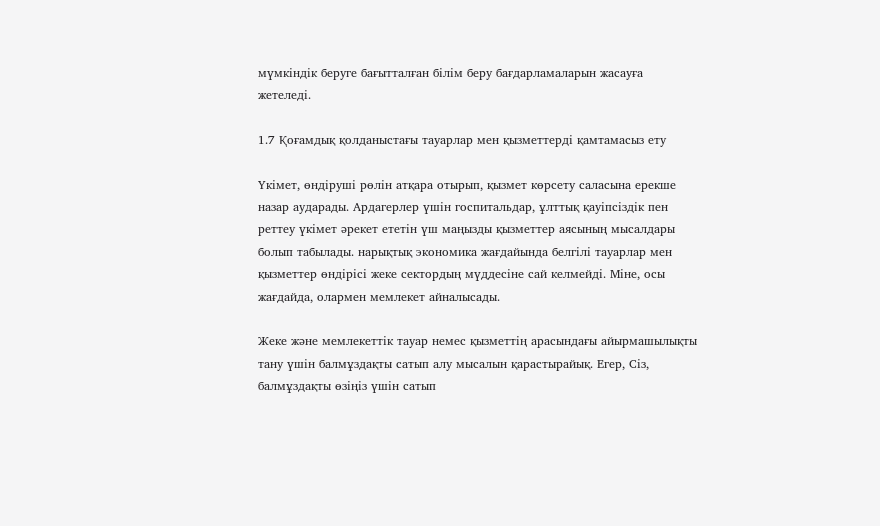мүмкіндік беруге бағытталған білім беру бағдарламаларын жасауға жетеледі.

1.7 Қоғамдық қолданыстағы тауарлар мен қызметтерді қамтамасыз ету

Үкімет, өндіруші рөлін атқара отырып, қызмет көрсету саласына ерекше назар аударады. Ардагерлер үшін госпитальдар, ұлттық қауіпсіздік пен реттеу үкімет әрекет ететін үш маңызды қызметтер аясының мысалдары болып табылады. нарықтық экономика жағдайында белгілі тауарлар мен қызметтер өндірісі жеке сектордың мүддесіне сай келмейді. Міне, осы жағдайда, олармен мемлекет айналысады.

Жеке және мемлекеттік тауар немес қызметтің арасындағы айырмашылықты тану үшін балмұздақты сатып алу мысалын қарастырайық. Егер, Сіз, балмұздақты өзіңіз үшін сатып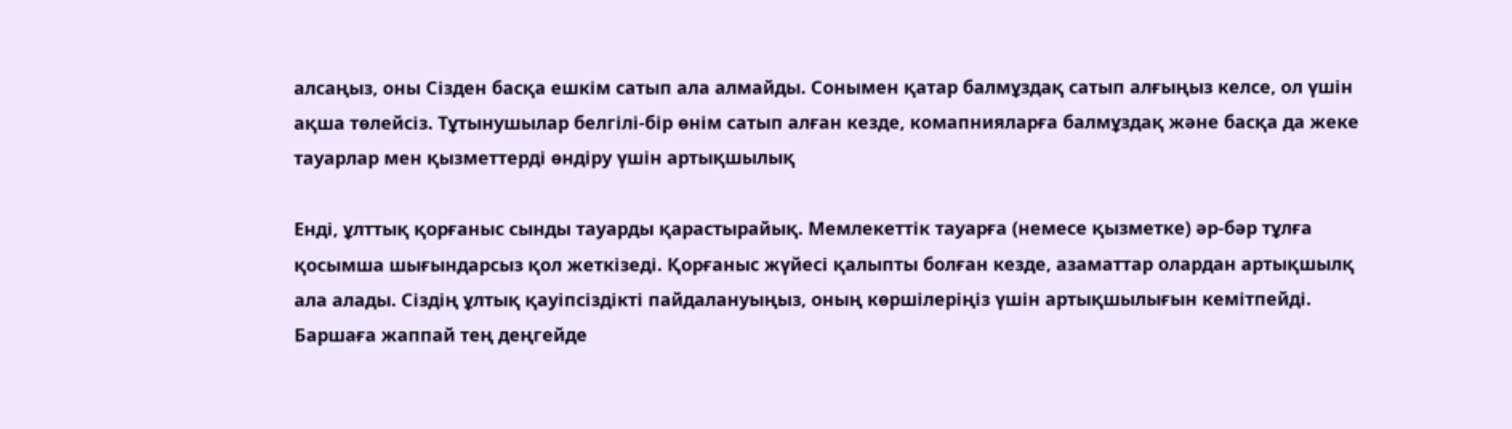алсаңыз, оны Сізден басқа ешкім сатып ала алмайды. Сонымен қатар балмұздақ сатып алғыңыз келсе, ол үшін ақша төлейсіз. Тұтынушылар белгілі-бір өнім сатып алған кезде, комапнияларға балмұздақ және басқа да жеке тауарлар мен қызметтерді өндіру үшін артықшылық

Енді, ұлттық қорғаныс сынды тауарды қарастырайық. Мемлекеттік тауарға (немесе қызметке) әр-бәр тұлға қосымша шығындарсыз қол жеткізеді. Қорғаныс жүйесі қалыпты болған кезде, азаматтар олардан артықшылқ ала алады. Сіздің ұлтық қауіпсіздікті пайдалануыңыз, оның көршілеріңіз үшін артықшылығын кемітпейді. Баршаға жаппай тең деңгейде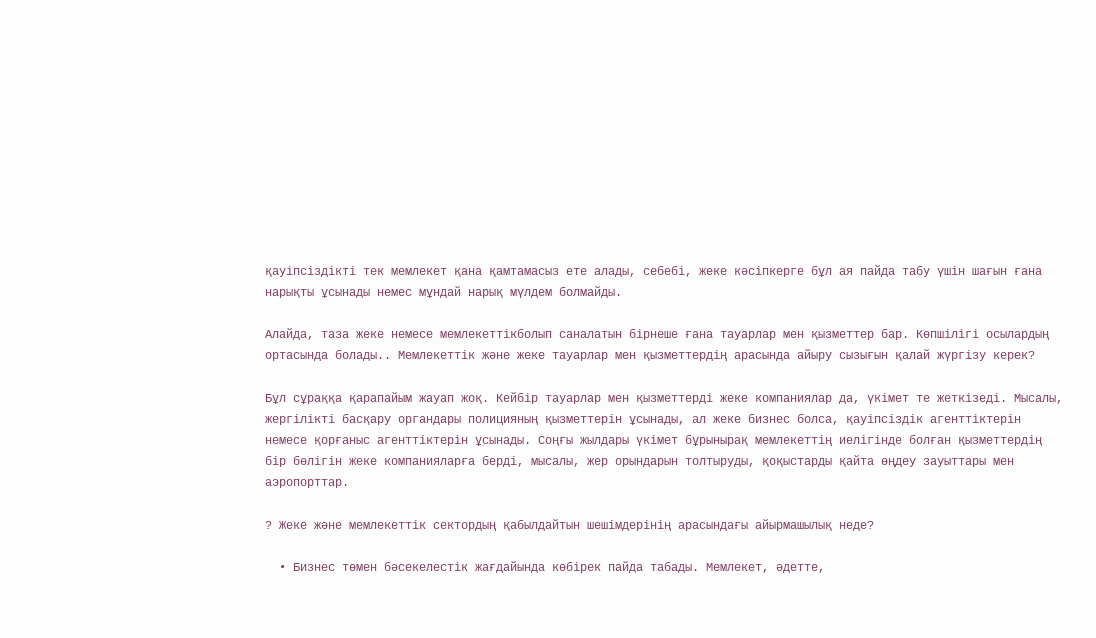қауіпсіздікті тек мемлекет қана қамтамасыз ете алады, себебі, жеке кәсіпкерге бұл ая пайда табу үшін шағын ғана нарықты ұсынады немес мұндай нарық мүлдем болмайды.

Алайда, таза жеке немесе мемлекеттікболып саналатын бірнеше ғана тауарлар мен қызметтер бар. Көпшілігі осылардың ортасында болады.. Мемлекеттік және жеке тауарлар мен қызметтердің арасында айыру сызығын қалай жүргізу керек?

Бұл сұраққа қарапайым жауап жоқ. Кейбір тауарлар мен қызметтерді жеке компаниялар да, үкімет те жеткізеді. Мысалы, жергілікті басқару органдары полицияның қызметтерін ұсынады, ал жеке бизнес болса, қауіпсіздік агенттіктерін немесе қорғаныс агенттіктерін ұсынады. Соңғы жылдары үкімет бұрынырақ мемлекеттің иелігінде болған қызметтердің бір бөлігін жеке компанияларға берді, мысалы, жер орындарын толтыруды, қоқыстарды қайта өңдеу зауыттары мен аэропорттар.

? Жеке және мемлекеттік сектордың қабылдайтын шешімдерінің арасындағы айырмашылық неде?

  • Бизнес төмен бәсекелестік жағдайында көбірек пайда табады. Мемлекет, әдетте,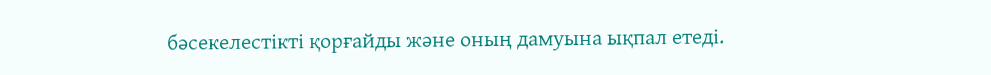бәсекелестікті қорғайды және оның дамуына ықпал етеді.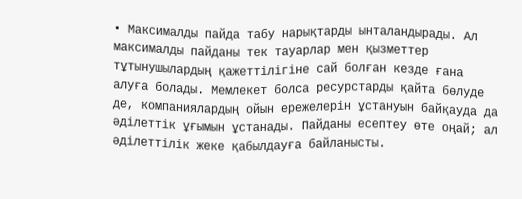• Максималды пайда табу нарықтарды ынталандырады. Ал максималды пайданы тек тауарлар мен қызметтер тұтынушылардың қажеттілігіне сай болған кезде ғана алуға болады. Мемлекет болса ресурстарды қайта бөлуде де, компаниялардың ойын ережелерін ұстануын байқауда да әділеттік ұғымын ұстанады. Пайданы есептеу өте оңай; ал әділеттілік жеке қабылдауға байланысты.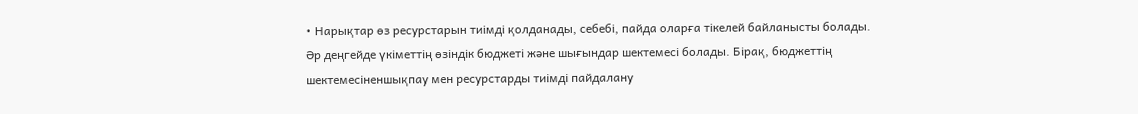• Нарықтар өз ресурстарын тиімді қолданады, себебі, пайда оларға тікелей байланысты болады. Әр деңгейде үкіметтің өзіндік бюджеті және шығындар шектемесі болады. Бірақ, бюджеттің шектемесіненшықпау мен ресурстарды тиімді пайдалану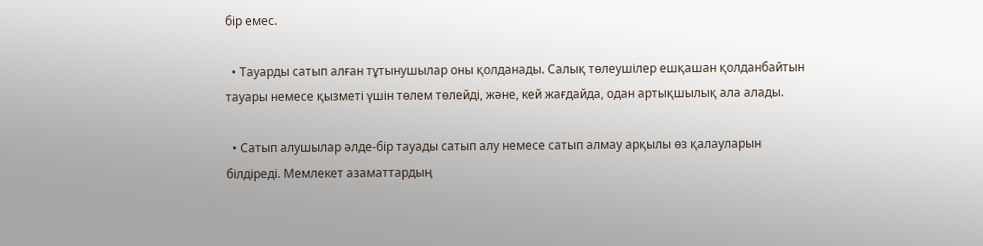бір емес.

  • Тауарды сатып алған тұтынушылар оны қолданады. Салық төлеушілер ешқашан қолданбайтын тауары немесе қызметі үшін төлем төлейді, және, кей жағдайда, одан артықшылық ала алады.

  • Сатып алушылар әлде-бір тауады сатып алу немесе сатып алмау арқылы өз қалауларын білдіреді. Мемлекет азаматтардың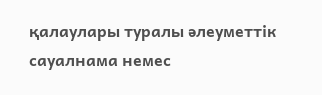қалаулары туралы әлеуметтік сауалнама немес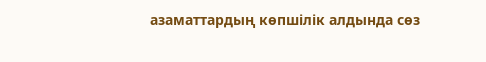азаматтардың көпшілік алдында сөз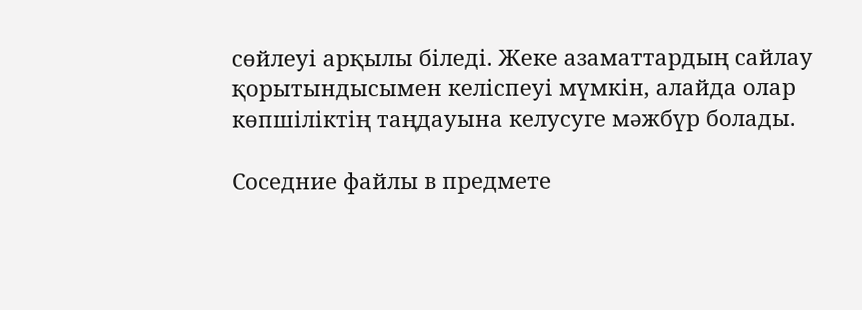сөйлеуі арқылы біледі. Жеке азаматтардың сайлау қорытындысымен келіспеуі мүмкін, алайда олар көпшіліктің таңдауына келусуге мәжбүр болады.

Соседние файлы в предмете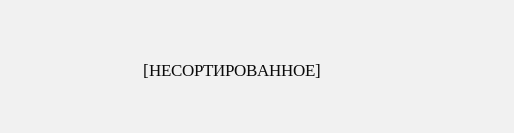[НЕСОРТИРОВАННОЕ]